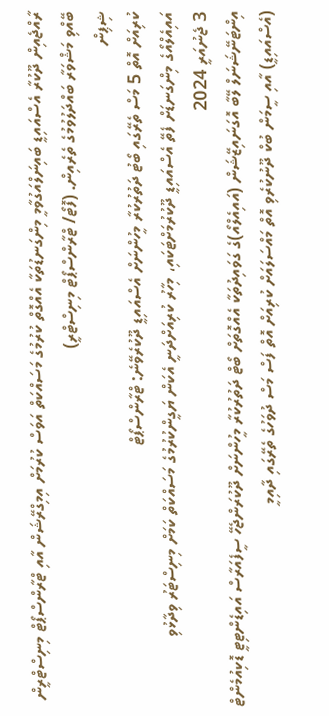ރާއްޖެއިން ދޫކުރާ އެސްއައިޑީ ބައިނަލްއަގުވާމީ މިންގަނޑުތަކާ އެއްގޮތް ކުރުމުގެ މަސައްކަތް އަވަސް ކުރުމަށް އިމިގްރޭޝަން އާއި ޓްރާންސްޕޯޓް މިނިސްޓްރީން ބޭއްވި މަޝްވަރާ ބައްދަލުވުމުގެ ތެރެއިން. (ފޮޓޯ/ ޓްރާންސްޕޯޓް މިނިސްޓްރީ)
ޝިޕިން
ކުރިއަށް އޮތް 5 މަސް ތެރޭގައި ބޯޓު ދަތުރުކުރާ މީހުންނަށް އެސްއައިޑީ ދޫކުރެވޭނެ: ޓްރާންސްޕޯޓް
އައިއެލްއޯގެ މިންގަނޑަށް ފެތޭ އެސްއައިޑީ ދޫކުރުމަށްޓަކައި، މިހާރު ކުރިއަށްދަނީ އެކަން ޔަގީންކުރުމުގެ މަސައްކަތް ކަމަށް މިނިސްޓަރު ވިދާޅުވި
3 ޖެނުއަރީ 2024
އިންޓަނޭޝަނަލް ލޭބާ އޮގަނައިޒޭޝަން (އައިއެލްއޯ)ގެ ގަވައިދުތަކާ އެއްގޮތަށް ބޯޓް ދަތުރުކުރާ މީހުންނަށް ދޫކުރަންޖެހޭ ސީފެއަރާސް އައިޑެންޓިޓީ ޑޮކިއުމެންޓް (އެސްއައިޑީ) އާއި ސީމަން ބުކް ދޫނުކުރެވި އޮތް މައްސަލައަށް ކުރިއަށް އޮތް ފަސް މަސް ދުވަހުގެ ތެރޭގައި ދާއިމީ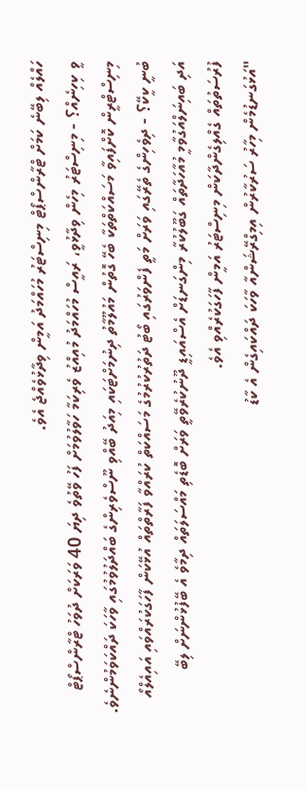ހައްލެއް ލިބޭނެ ކަމަށް ޓްރާންސްޕޯޓް މިނިސްޓަރު މުހައްމަދު އަމީން ވިދާޅުވެއްޖެ އެވެ.
ވީ ކިހިނެއް؟ - މިނިސްޓަރު މިހެން ވިދާޅުވީ، ރައީސް މުހައްމަދު މުއިއްޒު ވެރިކަމާ ހަވާލުވުމަށް ފަހު ވޭތުވެ ދިޔަ 40 ވަރަކަށް ދުވަހު ޓްރާންސްޕޯޓް މިނިސްޓްރީން ކޮށްފައިވާ މަސައްކަތްތަކާ ބެހޭ ގޮތުން މައުލޫމާތު ދިނުމަށްޓަކައި މިއަދު ބޭއްވި ނޫސްވެރިންގެ ބައްދަލުވުމުގައި ވާހަކަ ދައްކަވަމުންނެވެ.
ބުނީ ކީކޭ؟ - ދިވެހިންގެ ތެރޭގައި ވަރަށް މަތީ ފެންވަރުގައި ބޯޓު ދަތުރުކުރުމުގެ މަސައްކަތް ކުރައްވާ ފަރާތްތައް އުޅޭކަން ފާހަގަކުރައްވައި އައިއެލްއޯ އަދި ބައިނަލްއަގުވާމީ މުއާހަދާތައް ގަބޫލުކުރާ މިންގަނޑަށް އެސްއައިޑީ ދޫނުކުރެވޭތީ ވަރަށް ބޮޑެތި މައްސަލަތައް ދިމާވެ އެ ބޭފުޅުންނަށް ލިބޭ ފުރުސަތުތައް ގެއްލިގެންދާކަން މިނިސްޓަރު އަމީން ފާހަގަކުރެއްވި އެވެ.
"އަޅުގަނޑުމެން މިހާރު ސަރުކާރުން އިމިގްރޭޝަންއާ ވާހަކަ ދައްކައިގެން އެ ކާޑު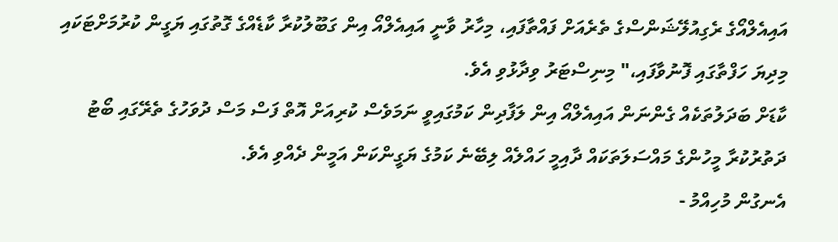އައިއެލްއޯގެ ރެގިއުލޭޝަންސްގެ ތެރެއަށް ފައްތާފައި، މިހާރު ވާނީ އައިއެލްއޯ އިން ގަބޫލުކުރާ ކާޑެއްގެ ގޮތުގައި ޔަގީން ކުރުމަށްޓަކައި މިދިޔަ ހަފްތާގައި ފޮނުވާފައި،" މިނިސްޓަރު ވިދާޅުވި އެވެ.
ކާޑަށް ބަދަލުތަކެއް ގެންނަން އައިއެލްއޯ އިން ލަފާދިން ކަމުގައިވީ ނަމަވެސް ކުރިއަށް އޮތް ފަސް މަސް ދުވަހުގެ ތެރޭގައި ބޯޓު ދަތުރުކުރާ މީހުންގެ މައްސަލަތަކައް ދާއިމީ ހައްލެއް ލިބޭނެ ކަމުގެ ޔަގީންކަން އަމީން ދެއްވި އެވެ.
އެނގުން މުހިއްމު -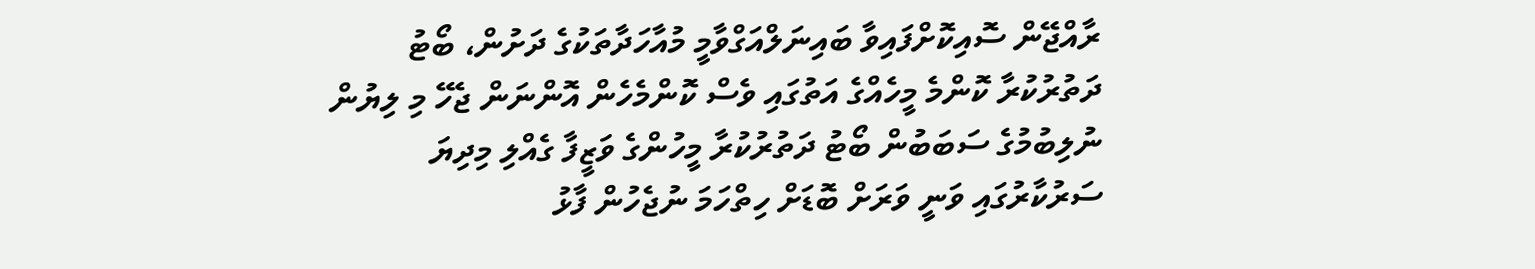ރާއްޖޭން ސޮއިކޮށްފައިވާ ބައިނަލްއަގްވާމީ މުއާހަދާތަކުގެ ދަށުން، ބޯޓު ދަތުރުކުރާ ކޮންމެ މީހެއްގެ އަތުގައި ވެސް ކޮންމެހެން އޮންނަން ޖެހޭ މި ލިޔުން ނުލިބުމުގެ ސަބަބުން ބޯޓު ދަތުރުކުރާ މީހުންގެ ވަޒީފާ ގެއްލި މިދިޔަ ސަރުކާރުގައި ވަނީ ވަރަށް ބޮޑަށް ހިތްހަމަ ނުޖެހުން ފާޅު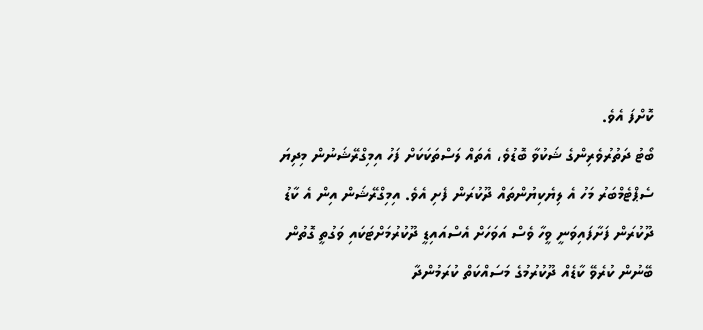ކޮށްފަ އެވެ.
ބޯޓު ދަތުރުވެރިންގެ ޝަކުވާ ބޮޑުވެ، އެތައް ލަސްތަކަކަށް ފަހު އިމިގްރޭޝަނުން މިދިޔަ ސެޕްޓެމްބަރު މަހު އެ ލިޔެކިޔުންތައް ދޫކުރަން ފެށި އެވެ. އިމިގްރޭޝަން އިން އެ ކާޑު ދޫކުރަން ފަށާފައިވަނީ ވީހާ ވެސް އަވަހަށް އެސްއައިޑީ ދޫކުރުމަށްޓަކައި ވަގުތީ ގޮތުން ބޭނުން ކުރެވޭ ކާޑެއް ދޫކުރުމުގެ މަސައްކަތް ކުރަމުންދާ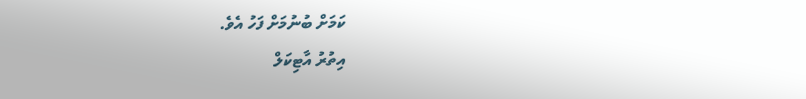ކަމަށް ބުނުމަށް ފަހު އެވެ.
އިތުރު އާޓިކަލް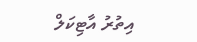އިތުރު އާޓިކަލް